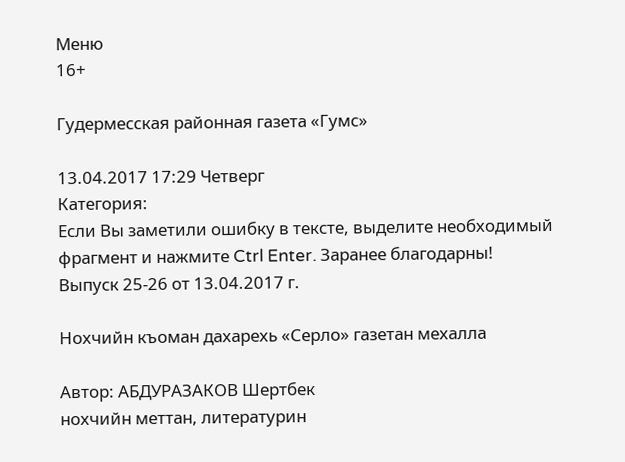Меню
16+

Гудермесская районная газета «Гумс»

13.04.2017 17:29 Четверг
Категория:
Если Вы заметили ошибку в тексте, выделите необходимый фрагмент и нажмите Ctrl Enter. Заранее благодарны!
Выпуск 25-26 от 13.04.2017 г.

Нохчийн къоман дахарехь «Серло» газетан мехалла

Автор: АБДУРАЗАКОВ Шертбек
нохчийн меттан, литературин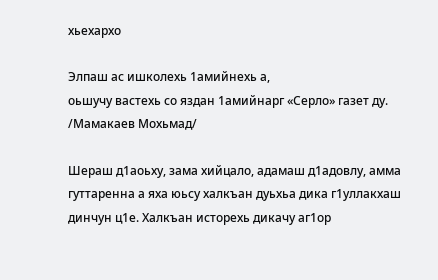хьехархо

Элпаш ас ишколехь 1амийнехь а,
оьшучу вастехь со яздан 1амийнарг «Серло» газет ду.
/Мамакаев Мохьмад/

Шераш д1аоьху, зама хийцало, адамаш д1адовлу, амма гуттаренна а яха юьсу халкъан дуьхьа дика г1уллакхаш динчун ц1е. Халкъан исторехь дикачу аг1ор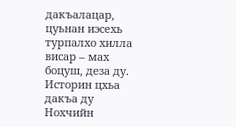дакъалацар, цуьнан иэсехь турпалхо хилла висар – мах боцуш, деза ду. Историн цхьа дакъа ду Нохчийн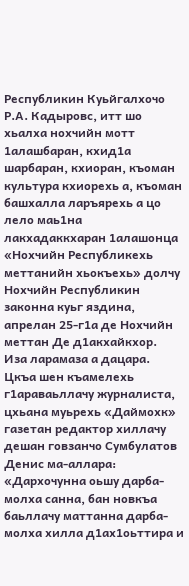Республикин Куьйгалхочо Р.А. Кадыровс, итт шо хьалха нохчийн мотт 1алашбаран, кхид1а шарбаран, кхиоран, къоман культура кхиорехь а, къоман башхалла ларъярехь а цо лело маь1на лакхадаккхаран 1алашонца «Нохчийн Республикехь меттанийн хьокъехь» долчу Нохчийн Республикин законна куьг яздина, апрелан 25-г1а де Нохчийн меттан Де д1акхайкхор.
Иза ларамаза а дацара. Цкъа шен къамелехь г1араваьллачу журналиста, цхьана муьрехь «Даймохк» газетан редактор хиллачу дешан говзанчо Сумбулатов Денис ма-аллара: «Дархочунна оьшу дарба-молха санна, бан новкъа баьллачу маттанна дарба-молха хилла д1ах1оьттира и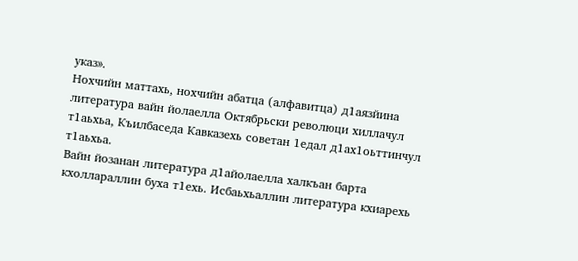указ».
Нохчийн маттахь, нохчийн абатца (алфавитца) д1аязйина литература вайн йолаелла Октябрьски революци хиллачул т1аьхьа, Къилбаседа Кавказехь советан 1едал д1ах1оьттинчул т1аьхьа.
Вайн йозанан литература д1айолаелла халкъан барта кхоллараллин буха т1ехь. Исбаьхьаллин литература кхиарехь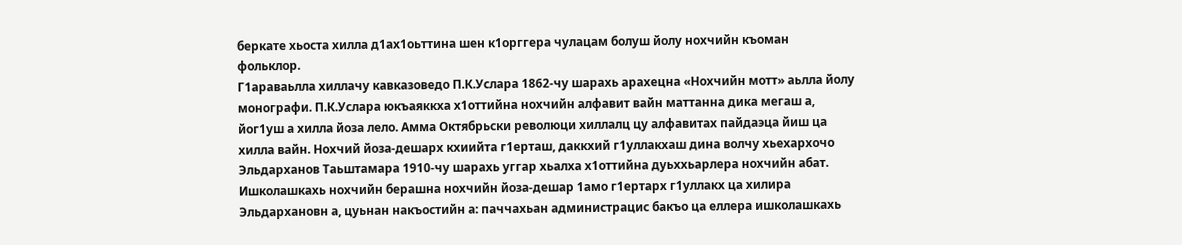беркате хьоста хилла д1ах1оьттина шен к1орггера чулацам болуш йолу нохчийн къоман фольклор.
Г1араваьлла хиллачу кавказоведо П.К.Услара 1862-чу шарахь арахецна «Нохчийн мотт» аьлла йолу монографи. П.К.Услара юкъаяккха х1оттийна нохчийн алфавит вайн маттанна дика мегаш а, йог1уш а хилла йоза лело. Амма Октябрьски революци хиллалц цу алфавитах пайдаэца йиш ца хилла вайн. Нохчий йоза-дешарх кхиийта г1ерташ, даккхий г1уллакхаш дина волчу хьехархочо Эльдарханов Таьштамара 1910-чу шарахь уггар хьалха х1оттийна дуьххьарлера нохчийн абат. Ишколашкахь нохчийн берашна нохчийн йоза-дешар 1амо г1ертарх г1уллакх ца хилира Эльдархановн а, цуьнан накъостийн а: паччахьан администрацис бакъо ца еллера ишколашкахь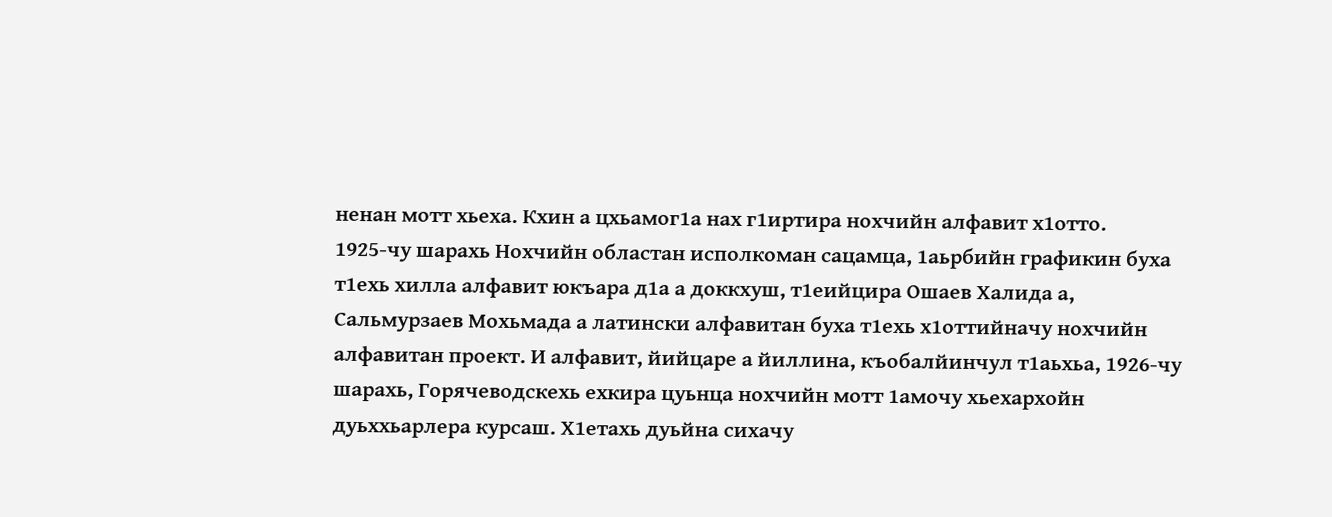ненан мотт хьеха. Кхин а цхьамог1а нах г1иртира нохчийн алфавит х1отто.
1925-чу шарахь Нохчийн областан исполкоман сацамца, 1аьрбийн графикин буха т1ехь хилла алфавит юкъара д1а а доккхуш, т1еийцира Ошаев Халида а, Сальмурзаев Мохьмада а латински алфавитан буха т1ехь х1оттийначу нохчийн алфавитан проект. И алфавит, йийцаре а йиллина, къобалйинчул т1аьхьа, 1926-чу шарахь, Горячеводскехь ехкира цуьнца нохчийн мотт 1амочу хьехархойн дуьххьарлера курсаш. Х1етахь дуьйна сихачу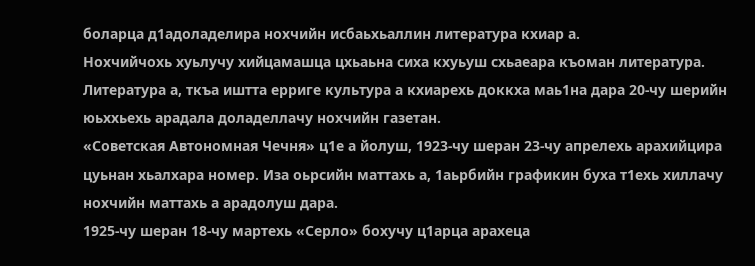боларца д1адоладелира нохчийн исбаьхьаллин литература кхиар а.
Нохчийчохь хуьлучу хийцамашца цхьаьна сиха кхуьуш схьаеара къоман литература. Литература а, ткъа иштта ерриге культура а кхиарехь доккха маь1на дара 20-чу шерийн юьххьехь арадала доладеллачу нохчийн газетан.
«Советская Автономная Чечня» ц1е а йолуш, 1923-чу шеран 23-чу апрелехь арахийцира цуьнан хьалхара номер. Иза оьрсийн маттахь а, 1аьрбийн графикин буха т1ехь хиллачу нохчийн маттахь а арадолуш дара.
1925-чу шеран 18-чу мартехь «Серло» бохучу ц1арца арахеца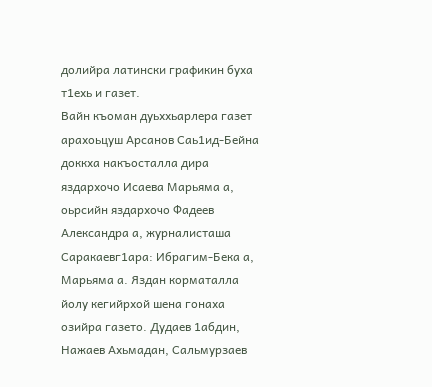долийра латински графикин буха т1ехь и газет.
Вайн къоман дуьххьарлера газет арахоьцуш Арсанов Саь1ид-Бейна доккха накъосталла дира яздархочо Исаева Марьяма а, оьрсийн яздархочо Фадеев Александра а, журналисташа Саракаевг1ара: Ибрагим-Бека а, Марьяма а. Яздан корматалла йолу кегийрхой шена гонаха озийра газето. Дудаев 1абдин, Нажаев Ахьмадан, Сальмурзаев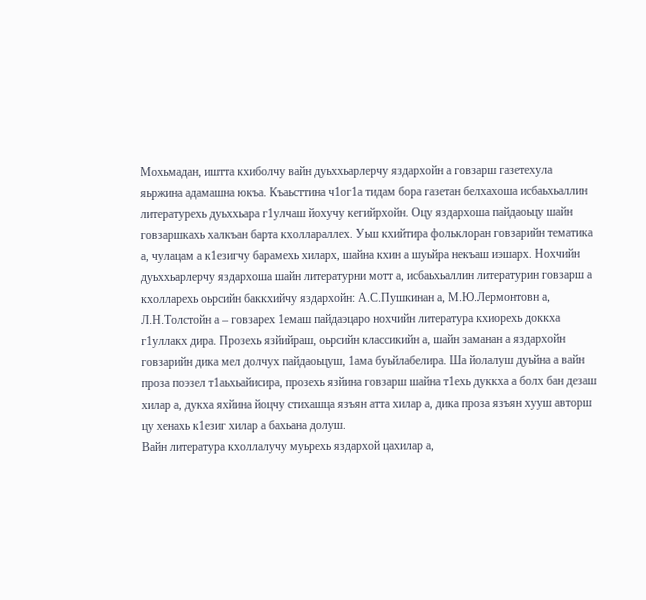Мохьмадан, иштта кхиболчу вайн дуьххьарлерчу яздархойн а говзарш газетехула яьржина адамашна юкъа. Къаьсттина ч1ог1а тидам бора газетан белхахоша исбаьхьаллин литературехь дуьххьара г1улчаш йохучу кегийрхойн. Оцу яздархоша пайдаоьцу шайн говзаршкахь халкъан барта кхоллараллех. Уьш кхийтира фольклоран говзарийн тематика а, чулацам а к1езигчу барамехь хиларх, шайна кхин а шуьйра некъаш иэшарх. Нохчийн дуьххьарлерчу яздархоша шайн литературни мотт а, исбаьхьаллин литературин говзарш а кхолларехь оьрсийн баккхийчу яздархойн: А.С.Пушкинан а, М.Ю.Лермонтовн а, Л.Н.Толстойн а – говзарех 1емаш пайдаэцаро нохчийн литература кхиорехь доккха г1уллакх дира. Прозехь язйийраш, оьрсийн классикийн а, шайн заманан а яздархойн говзарийн дика мел долчух пайдаоьцуш, 1ама буьйлабелира. Ша йолалуш дуьйна а вайн проза поэзел т1аьхьайисира, прозехь язйина говзарш шайна т1ехь дуккха а болх бан дезаш хилар а, дукха яхйина йоцчу стихашца язъян атта хилар а, дика проза язъян хууш авторш цу хенахь к1езиг хилар а бахьана долуш.
Вайн литература кхоллалучу муьрехь яздархой цахилар а,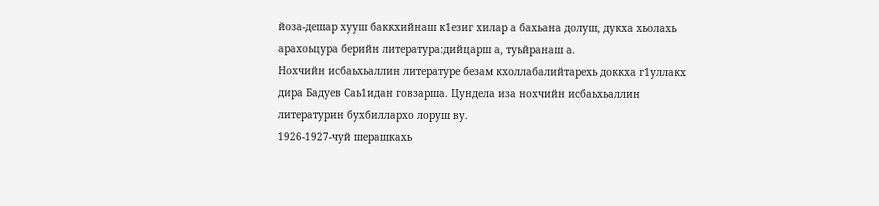йоза-дешар хууш баккхийнаш к1езиг хилар а бахьана долуш, дукха хьолахь арахоьцура берийн литература:дийцарш а, туьйранаш а.
Нохчийн исбаьхьаллин литературе безам кхоллабалийтарехь доккха г1уллакх дира Бадуев Саь1идан говзарша. Цундела иза нохчийн исбаьхьаллин литературин бухбиллархо лоруш ву.
1926-1927-чуй шерашкахь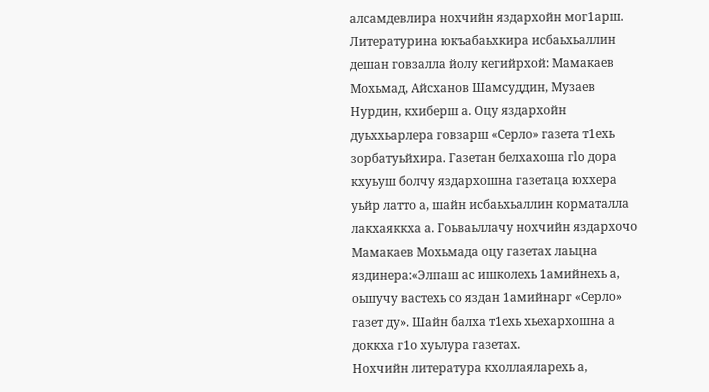алсамдевлира нохчийн яздархойн мог1арш. Литературина юкъабаьхкира исбаьхьаллин дешан говзалла йолу кегийрхой: Мамакаев Мохьмад, Айсханов Шамсуддин, Музаев Нурдин, кхиберш а. Оцу яздархойн дуьххьарлера говзарш «Серло» газета т1ехь зорбатуьйхира. Газетан белхахоша гlo дора кхуьуш болчу яздархошна газетаца юххера уьйр латто а, шайн исбаьхьаллин корматалла лакхаяккха а. Гоьваьллачу нохчийн яздархочо Мамакаев Мохьмада оцу газетах лаьцна яздинера:«Элпаш ас ишколехь 1амийнехь а, оьшучу вастехь со яздан 1амийнарг «Серло» газет ду». Шайн балха т1ехь хьехархошна а доккха г1о хуьлура газетах.
Нохчийн литература кхоллаяларехь а,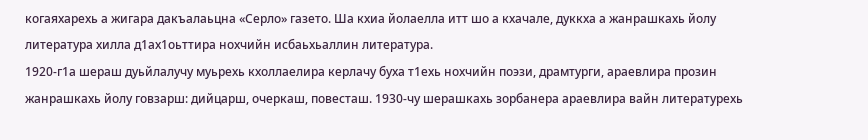когаяхарехь а жигара дакъалаьцна «Серло» газето. Ша кхиа йолаелла итт шо а кхачале, дуккха а жанрашкахь йолу литература хилла д1ах1оьттира нохчийн исбаьхьаллин литература.
1920-г1а шераш дуьйлалучу муьрехь кхоллаелира керлачу буха т1ехь нохчийн поэзи, драмтурги, араевлира прозин жанрашкахь йолу говзарш: дийцарш, очеркаш, повесташ. 1930-чу шерашкахь зорбанера араевлира вайн литературехь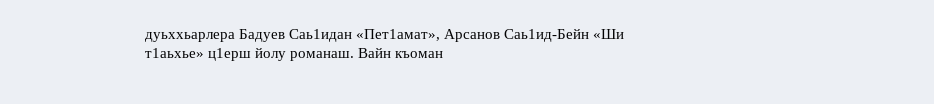дуьххьарлера Бадуев Саь1идан «Пет1амат», Арсанов Саь1ид-Бейн «Ши т1аьхье» ц1ерш йолу романаш. Вайн къоман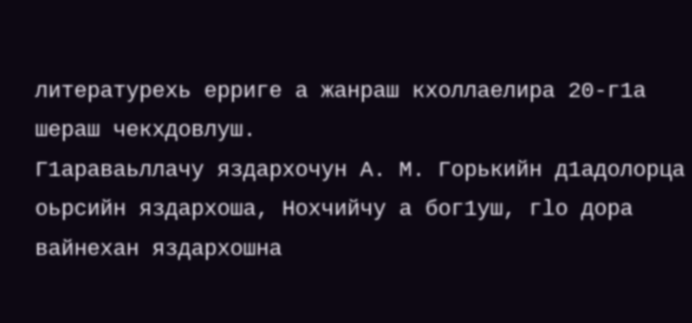литературехь ерриге а жанраш кхоллаелира 20-г1а шераш чекхдовлуш.
Г1араваьллачу яздархочун А. М. Горькийн д1адолорца оьрсийн яздархоша, Нохчийчу а бог1уш, гlo дора вайнехан яздархошна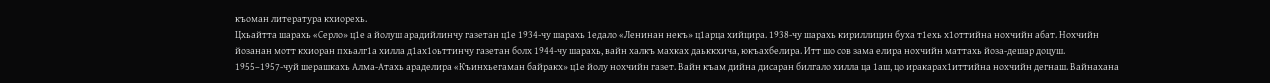къоман литература кхиорехь.
Цхьайтта шарахь «Серло» ц1е а йолуш арадийлинчу газетан ц1е 1934-чу шарахь 1едало «Ленинан некъ» ц1арца хийцира. 1938-чу шарахь кириллицин буха т1ехь х1оттийна нохчийн абат. Нохчийн йозанан мотт кхиоран пхьалг1а хилла д1ах1оьттинчу газетан болх 1944-чу шарахь, вайн халкъ махках даьккхича, юкъахбелира. Итт шо сов зама елира нохчийн маттахь йоза-дешар доцуш.
1955–1957-чуй шерашкахь Алма-Атахь араделира «Къинхьегаман байракх» ц1е йолу нохчийн газет. Вайн къам дийна дисаран билгало хилла ца 1аш, цо иракарах1иттийна нохчийн дегнаш. Вайнахана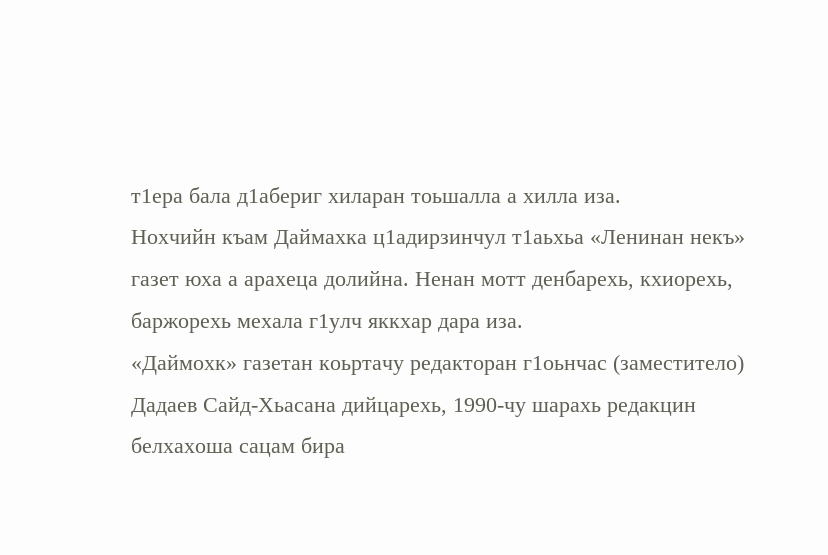т1ера бала д1абериг хиларан тоьшалла а хилла иза.
Нохчийн къам Даймахка ц1адирзинчул т1аьхьа «Ленинан некъ» газет юха а арахеца долийна. Ненан мотт денбарехь, кхиорехь, баржорехь мехала г1улч яккхар дара иза.
«Даймохк» газетан коьртачу редакторан г1оьнчас (заместитело) Дадаев Сайд-Хьасана дийцарехь, 1990-чу шарахь редакцин белхахоша сацам бира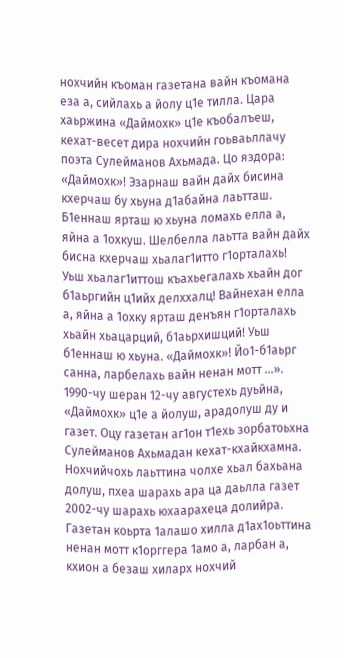нохчийн къоман газетана вайн къомана еза а, сийлахь а йолу ц1е тилла. Цара хаьржина «Даймохк» ц1е къобалъеш, кехат-весет дира нохчийн гоьваьллачу поэта Сулейманов Ахьмада. Цо яздора: «Даймохк»! Эзарнаш вайн дайх бисина кхерчаш бу хьуна д1абайна лаьтташ. Б1еннаш ярташ ю хьуна ломахь елла а, яйна а 1охкуш. Шелбелла лаьтта вайн дайх бисна кхерчаш хьалаг1итто г1орталахь! Уьш хьалаг1иттош къахьегалахь хьайн дог б1аьргийн ц1ийх делххалц! Вайнехан елла а, яйна а 1охку ярташ денъян г1орталахь хьайн хьацарций, б1аьрхишций! Уьш б1еннаш ю хьуна. «Даймохк»! Йо1-б1аьрг санна, ларбелахь вайн ненан мотт …».
1990-чу шеран 12-чу августехь дуьйна, «Даймохк» ц1е а йолуш, арадолуш ду и газет. Оцу газетан аг1он т1ехь зорбатоьхна Сулейманов Ахьмадан кехат-кхайкхамна.
Нохчийчохь лаьттина чолхе хьал бахьана долуш, пхеа шарахь ара ца даьлла газет 2002-чу шарахь юхаарахеца долийра. Газетан коьрта 1алашо хилла д1ах1оьттина ненан мотт к1орггера 1амо а, ларбан а, кхион а безаш хиларх нохчий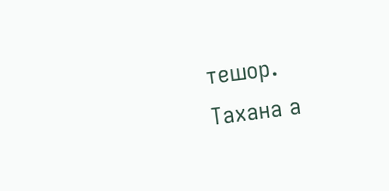тешор.
Тахана а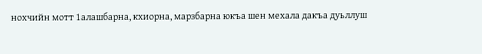нохчийн мотт 1алашбарна, кхиорна, марзбарна юкъа шен мехала дакъа дуьллуш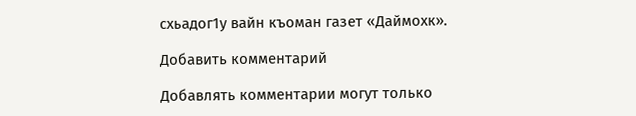схьадог1у вайн къоман газет «Даймохк».

Добавить комментарий

Добавлять комментарии могут только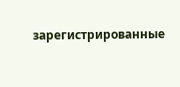зарегистрированные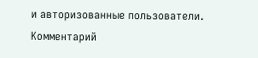и авторизованные пользователи. Комментарий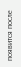появится после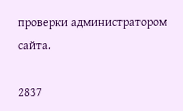проверки администратором сайта.

2837